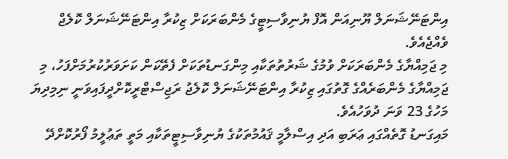އިންޓަނޭޝަނަލް ޔޫނިއަން އޮފް ޔުނިވާސިޓީގެ މެންބަރަކަށް ޒިކުރާ އިންޓަނޭޝަނަލް ކޮލެޖް ވެއްޖެއެވެ.
މި ޖަމިއްޔާގެ މެންބަރަކަށް ވުމުގެ ޝަރުތުތަކާއި މިންގަނޑުތަކަށް ފެތޭކަން ކަށަވަރުކުރުމަށްފަހު، މި ޖަމިއްޔާގެ މެންބަރެއްގެ ގޮތުގައި ޒިކުރާ އިންޓަނޭޝަނަލް ކޮލެޖު ރަޖިސްޓްރީކޮށްދީފައިވަނީ ނިމިދިޔަ މަހުގެ 23 ވަނަ ދުވަހުއެވެ.
މައިގަނޑު ގޮތެއްގައި ޢަރަބި އަދި އިސްލާމީ ޤައުމުތަކުގެ ޔުނިވާސިޓީތަކާއި މަތީ ތަޢުލީމު ފޯރުކޮށްދޭ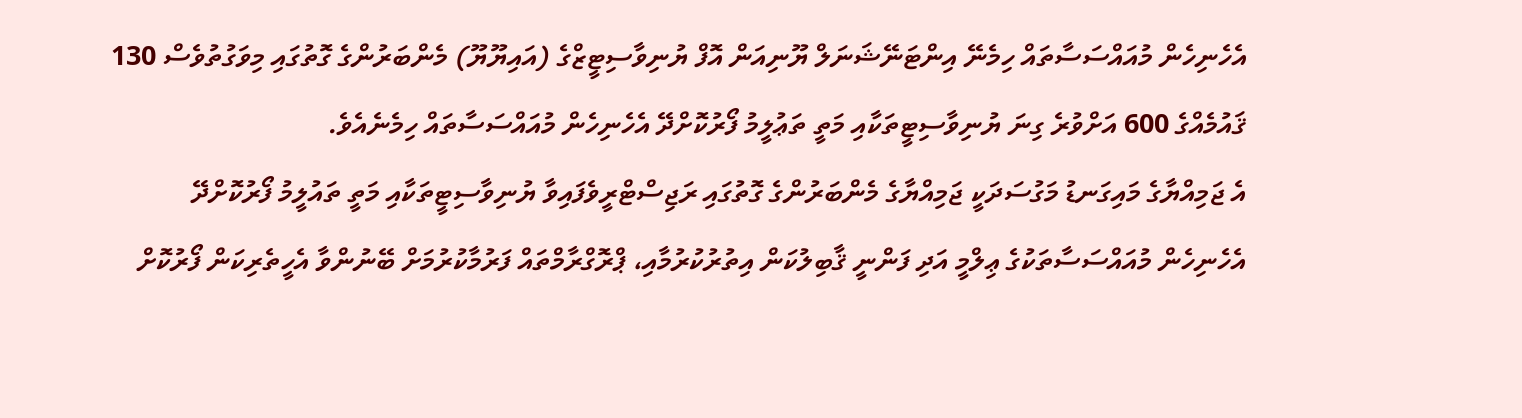އެހެނިހެން މުއައްސަސާތައް ހިމެނޭ އިންޓަނޭޝަނަލް ޔޫނިއަން އޮފް ޔުނިވާސިޓީޒްގެ (އައިޔޫޔޫ) މެންބަރުންގެ ގޮތުގައި މިވަގުތުވެސް 130 ޤައުމެއްގެ 600 އަށްވުރެ ގިނަ ޔުނިވާސިޓީތަކާއި މަތީ ތަޢުލީމު ފޯރުކޮށްދޭ އެހެނިހެން މުއައްސަސާތައް ހިމެނެއެވެ.
އެ ޖަމިއްޔާގެ މައިގަނޑު މަގުސަދަކީ ޖަމިއްޔާގެ މެންބަރުންގެ ގޮތުގައި ރަޖިސްޓްރީވެފައިވާ ޔުނިވާސިޓީތަކާއި މަތީ ތައުލީމު ފޯރުކޮށްދޭ އެހެނިހެން މުއައްސަސާތަކުގެ ޢިލްމީ އަދި ފަންނީ ޤާބިލުކަން އިތުރުކުރުމާއި، ޕްރޮގްރާމްތައް ފަރުމާކުރުމަށް ބޭނުންވާ އެހީތެރިކަން ފޯރުކޮށް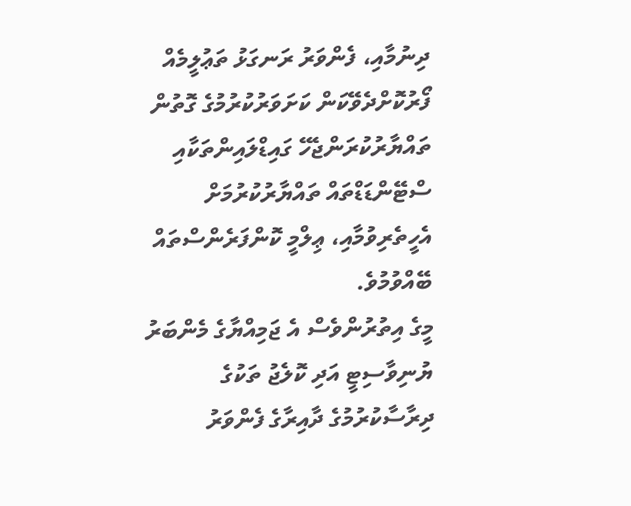ދިނުމާއި، ފެންވަރު ރަނގަޅު ތަޢުލީމެއް ފޯރުކޮށްދެވޭކަން ކަށަވަރުކުރުމުގެ ގޮތުން ތައްޔާރުކުރަންޖެހޭ ގައިޑްލައިންތަކާއި ސްޓޭންޑަޑްތައް ތައްޔާރުކުރުމަށް އެހީތެރިވުމާއި، ޢިލްމީ ކޮންފަރެންސްތައް ބޭއްވުމުވެ.
މީގެ އިތުރުންވެސް އެ ޖަމިއްޔާގެ މެންބަރު ޔުނިވާސިޓީ އަދި ކޮލެޖު ތަކުގެ ދިރާސާކުރުމުގެ ދާއިރާގެ ފެންވަރު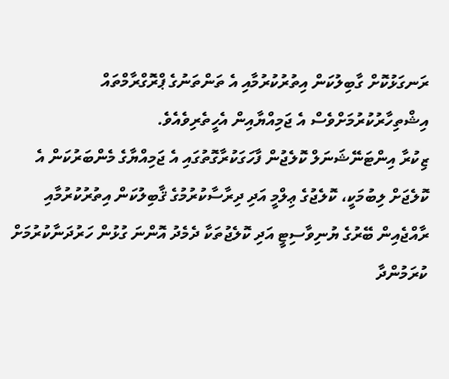ރަނގަޅުކޮށް ގާބިލުކަން އިތުރުކުރުމާއި އެ ތަންތަނުގެ ޕްރޮގްރާމްތައް އިޝްތިހާރުކުރުމަށްވެސް އެ ޖަމިއްޔާއިން އެހީތެރިވެއެވެ.
ޒިކުރާ އިންޓަނޭޝަނަލް ކޮލެޖުން ފާހަގަކުރާގޮތުގައި އެ ޖަމިއްޔާގެ މެންބަރުކަން އެ ކޮލެޖަށް ލިބުމަކީ، ކޮލެޖުގެ ޢިލްމީ އަދި ދިރާސާކުރުމުގެ ޤާބިލުކަން އިތުރުކުރުމާއި ރާއްޖެއިން ބޭރުގެ ޔުނިވާސިޓީ އަދި ކޮލެޖުތަކާ ދެމެދު އޮންނަ ގުޅުން ހަރުދަނާކުރުމަށް ކުރަމުންދާ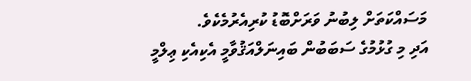މަސައްކަތަށް ލިބުނު ވަރަށްބޮޑު ކުރިއެރުމެކެވެ.
އަދި މި ގުޅުމުގެ ސަބަބުން ބައިނަލްއަޤުވާމީ އެކިއެކި ޢިލްމީ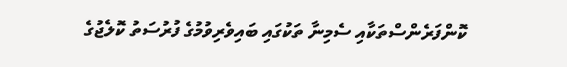ކޮންފަރެންސްތަކާއި ސެމިނާ ތަކުގައި ބައިވެރިވުމުގެ ފުރުސަތު ކޮލެޖުގެ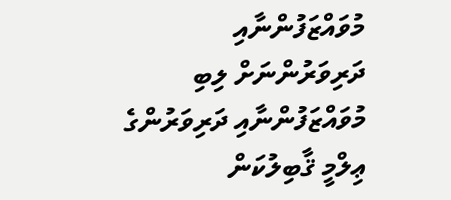މުވައްޒަފުންނާއި ދަރިވަރުންނަށް ލިބި މުވައްޒަފުންނާއި ދަރިވަރުންގެ ޢިލްމީ ޤާބިލުކަން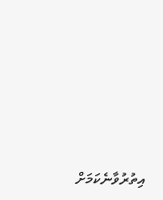އިތުރުވާނެކަމަށް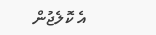އެ ކޮލެޖުން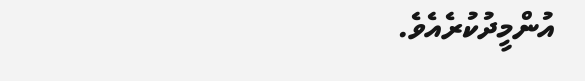އުންމީދުކުރެއެވެ.